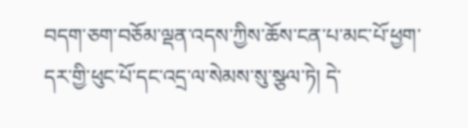བདག་ཅག་བཅོམ་ལྡན་འདས་ཀྱིས་ཆོས་ངན་པ་མང་པོ་ཕྱག་དར་གྱི་ཕུང་པོ་དང་འདྲ་ལ་སེམས་སུ་སྩལ་ཏེ། དེ་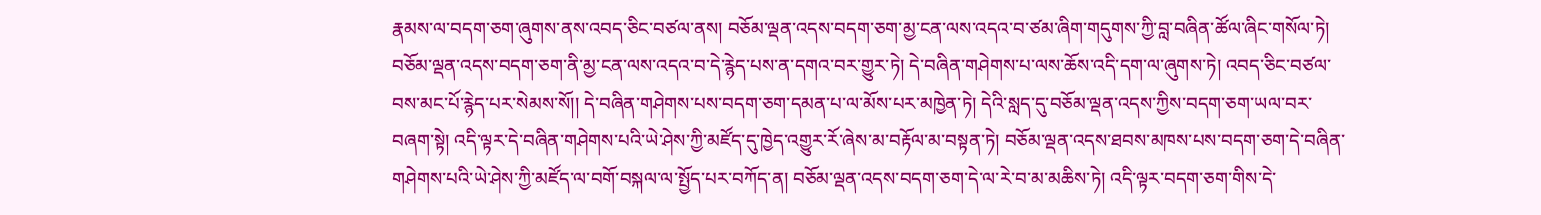རྣམས་ལ་བདག་ཅག་ཞུགས་ནས་འབད་ཅིང་བཙལ་ནས། བཅོམ་ལྡན་འདས་བདག་ཅག་མྱ་ངན་ལས་འདའ་བ་ཙམ་ཞིག་གདུགས་ཀྱི་བླ་བཞིན་ཚོལ་ཞིང་གསོལ་ཏེ། བཅོམ་ལྡན་འདས་བདག་ཅག་ནི་མྱ་ངན་ལས་འདའ་བ་དེ་རྙེད་པས་ན་དགའ་བར་གྱུར་ཏེ། དེ་བཞིན་གཤེགས་པ་ལས་ཆོས་འདི་དག་ལ་ཞུགས་ཏེ། འབད་ཅིང་བཙལ་བས་མང་པོ་རྙེད་པར་སེམས་སོ།། དེ་བཞིན་གཤེགས་པས་བདག་ཅག་དམན་པ་ལ་མོས་པར་མཁྱེན་ཏེ། དེའི་སླད་དུ་བཅོམ་ལྡན་འདས་ཀྱིས་བདག་ཅག་ཡལ་བར་བཞག་སྟེ། འདི་ལྟར་དེ་བཞིན་གཤེགས་པའི་ཡེ་ཤེས་ཀྱི་མཛོད་དུ་ཁྱེད་འགྱུར་རོ་ཞེས་མ་བརྟོལ་མ་བསྟན་ཏེ། བཅོམ་ལྡན་འདས་ཐབས་མཁས་པས་བདག་ཅག་དེ་བཞིན་གཤེགས་པའི་ཡེ་ཤེས་ཀྱི་མཛོད་ལ་བགོ་བསྐལ་ལ་སྤྱོད་པར་བཀོད་ན། བཅོམ་ལྡན་འདས་བདག་ཅག་དེ་ལ་རེ་བ་མ་མཆིས་ཏེ། འདི་ལྟར་བདག་ཅག་གིས་དེ་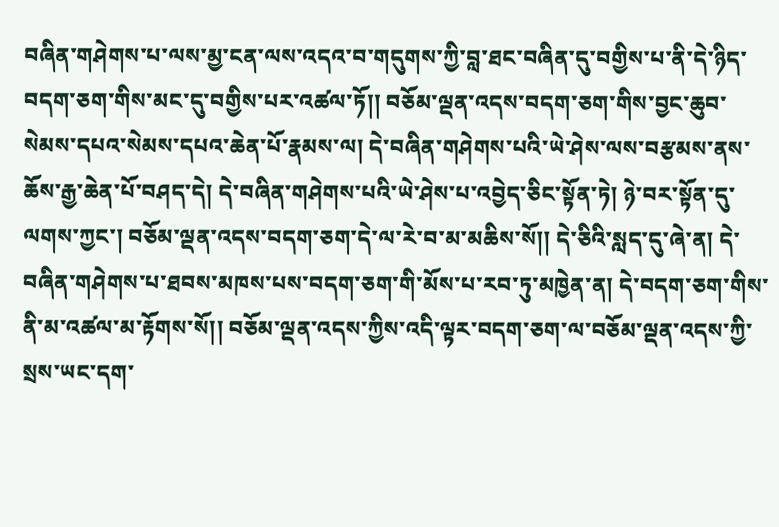བཞིན་གཤེགས་པ་ལས་མྱ་ངན་ལས་འདའ་བ་གདུགས་ཀྱི་བླ་ཐང་བཞིན་དུ་བགྱིས་པ་ནི་དེ་ཉིད་བདག་ཅག་གིས་མང་དུ་བགྱིས་པར་འཚལ་ཏོ།། བཅོམ་ལྡན་འདས་བདག་ཅག་གིས་བྱང་ཆུབ་སེམས་དཔའ་སེམས་དཔའ་ཆེན་པོ་རྣམས་ལ། དེ་བཞིན་གཤེགས་པའི་ཡེ་ཤེས་ལས་བརྩམས་ནས་ཆོས་རྒྱ་ཆེན་པོ་བཤད་དེ། དེ་བཞིན་གཤེགས་པའི་ཡེ་ཤེས་པ་འབྱེད་ཅིང་སྟོན་ཏེ། ཉེ་བར་སྟོན་དུ་ལགས་ཀྱང་། བཅོམ་ལྡན་འདས་བདག་ཅག་དེ་ལ་རེ་བ་མ་མཆིས་སོ།། དེ་ཅིའི་སླད་དུ་ཞེ་ན། དེ་བཞིན་གཤེགས་པ་ཐབས་མཁས་པས་བདག་ཅག་གི་མོས་པ་རབ་ཏུ་མཁྱེན་ན། དེ་བདག་ཅག་གིས་ནི་མ་འཚལ་མ་རྟོགས་སོ།། བཅོམ་ལྡན་འདས་ཀྱིས་འདི་ལྟར་བདག་ཅག་ལ་བཅོམ་ལྡན་འདས་ཀྱི་སྲས་ཡང་དག་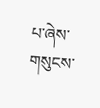པ་ཞེས་གསུངས་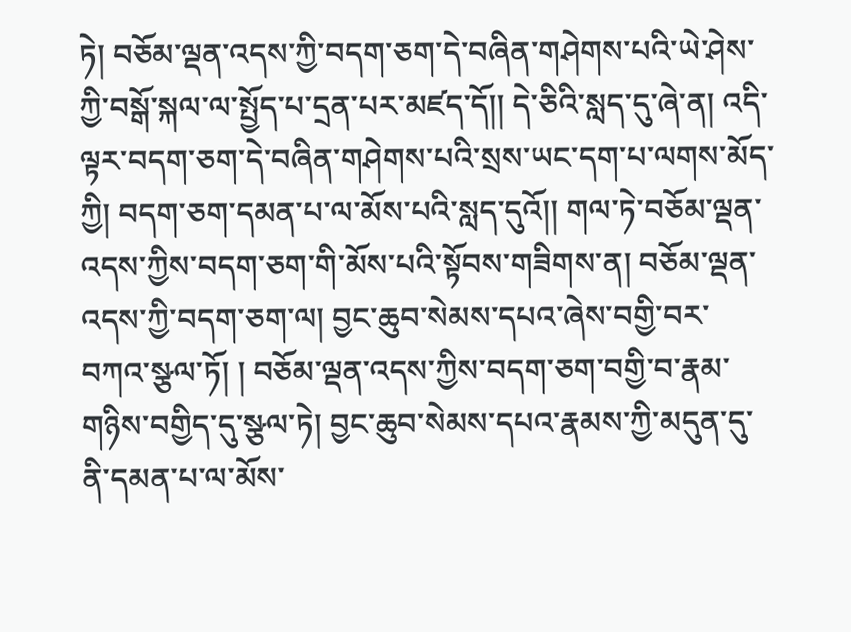ཏེ། བཅོམ་ལྡན་འདས་ཀྱི་བདག་ཅག་དེ་བཞིན་གཤེགས་པའི་ཡེ་ཤེས་ཀྱི་བསྒོ་སྐལ་ལ་སྤྱོད་པ་དྲན་པར་མཛད་དོ།། དེ་ཅིའི་སླད་དུ་ཞེ་ན། འདི་ལྟར་བདག་ཅག་དེ་བཞིན་གཤེགས་པའི་སྲས་ཡང་དག་པ་ལགས་མོད་ཀྱི། བདག་ཅག་དམན་པ་ལ་མོས་པའི་སླད་དུའོ།། གལ་ཏེ་བཅོམ་ལྡན་འདས་ཀྱིས་བདག་ཅག་གི་མོས་པའི་སྟོབས་གཟིགས་ན། བཅོམ་ལྡན་འདས་ཀྱི་བདག་ཅག་ལ། བྱང་ཆུབ་སེམས་དཔའ་ཞེས་བགྱི་བར་བཀའ་སྩལ་ཏོ། ། བཅོམ་ལྡན་འདས་ཀྱིས་བདག་ཅག་བགྱི་བ་རྣམ་གཉིས་བགྱིད་དུ་སྩལ་ཏེ། བྱང་ཆུབ་སེམས་དཔའ་རྣམས་ཀྱི་མདུན་དུ་ནི་དམན་པ་ལ་མོས་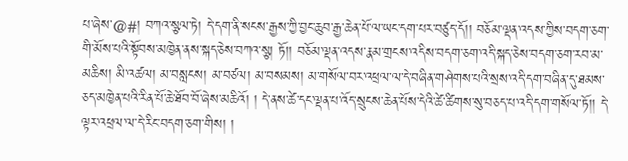པ་ཞེས་@#། བཀའ་སྩལ་ཏེ། དེ་དག་ནི་སངས་རྒྱས་ཀྱི་བྱང་ཆུབ་རྒྱ་ཆེན་པོ་ལ་ཡང་དག་པར་བཙུད་དོ།། བཅོམ་ལྡན་འདས་ཀྱིས་བདག་ཅག་གི་མོས་པའི་སྟོབས་མཁྱེན་ནས་སྐད་ཅེས་བཀའ་སྩ། ཏོ།། བཅོམ་ལྡན་འདས་རྣམ་གྲངས་འདིས་བདག་ཅག་འདི་སྐད་ཅེས་བདག་ཅག་རབ་མ་མཆིས། མི་འཚལ། མ་བསླངས། མ་བཙལ། མ་བསམས། མ་གསོལ་བར་འཕྲལ་ལ་དེ་བཞིན་གཤེགས་པའི་སྲས་འདི་དག་བཞིན་དུ་ཐམས་ཅད་མཁྱེན་པའི་རིན་པོ་ཆེ་ཐོབ་བོ་ཞེས་མཆིའོ། ། དེ་ནས་ཚེ་དང་ལྡན་པ་འོད་སྲུངས་ཆེན་པོས་དེའི་ཚེ་ཚིགས་སུ་བཅད་པ་འདི་དག་གསོལ་ཏོ།། དེ་ལྟར་འཕྲལ་ལ་དེ་རིང་བདག་ཅག་གིས། །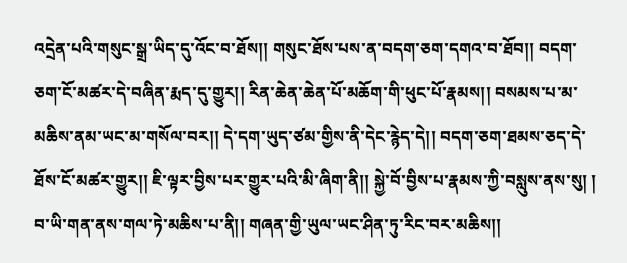འདྲེན་པའི་གསུང་སྒྲ་ཡིད་དུ་འོང་བ་ཐོས།། གསུང་ཐོས་པས་ན་བདག་ཅག་དགའ་བ་ཐོབ།། བདག་ཅག་ངོ་མཚར་དེ་བཞིན་རྨད་དུ་གྱུར།། རིན་ཆེན་ཆེན་པོ་མཆོག་གི་ཕུང་པོ་རྣམས།། བསམས་པ་མ་མཆིས་ནམ་ཡང་མ་གསོལ་བར།། དེ་དག་ཡུད་ཙམ་གྱིས་ནི་དེང་རྙེད་དེ།། བདག་ཅག་ཐམས་ཅད་དེ་ཐོས་ངོ་མཚར་གྱུར།། ཇི་ལྟར་བྱིས་པར་གྱུར་པའི་མི་ཞིག་ནི།། སྐྱེ་བོ་བྱིས་པ་རྣམས་ཀྱི་བསླུས་ནས་སུ། ། བ་ཡི་གན་ནས་གལ་ཏེ་མཆིས་པ་ནི།། གཞན་གྱི་ཡུལ་ཡང་ཤིན་ཏུ་རིང་བར་མཆིས།།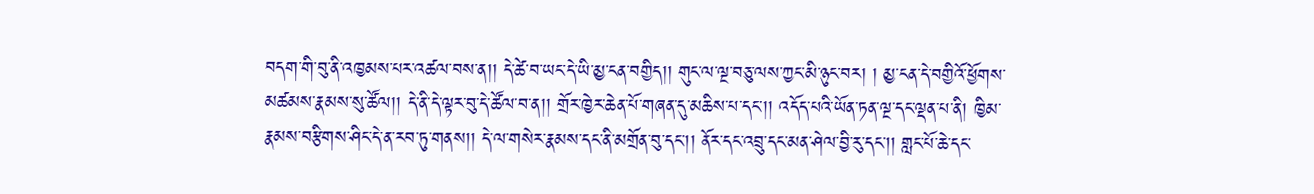བདག་གི་བུ་ནི་འཁྱམས་པར་འཚལ་བས་ན།། དེ་ཚེ་བ་ཡང་དེ་ཡི་མྱ་ངན་བགྱིད།། གུང་ལ་ལྔ་བཅུ་ལས་ཀྱང་མི་ཉུང་བར། ། མྱ་ངན་དེ་བགྱིའོ་ཕྱོགས་མཚམས་རྣམས་སུ་ཚོལ།། དེ་ནི་དེ་ལྟར་བུ་དེ་ཚོལ་བ་ན།། གྲོར་ཁྱེར་ཆེན་པོ་གཞན་དུ་མཆིས་པ་དང་།། འདོད་པའི་ཡོན་ཏན་ལྔ་དང་ལྡན་པ་ནི། ཁྱིམ་རྣམས་བརྩིགས་ཤིང་དེ་ན་རབ་ཏུ་གནས།། དེ་ལ་གསེར་རྣམས་དང་ནི་མགྲོན་བུ་དང་།། ནོར་དང་འབྲུ་དང་མན་ཤེལ་བྱི་རུ་དང་།། གླང་པོ་ཆེ་དང་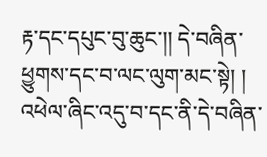རྟ་དང་དཔུང་བུ་ཆུང་།། དེ་བཞིན་ཕྱུགས་དང་བ་ལང་ལུག་མང་སྟེ། ། འཕེལ་ཞིང་འདུ་བ་དང་ནི་དེ་བཞིན་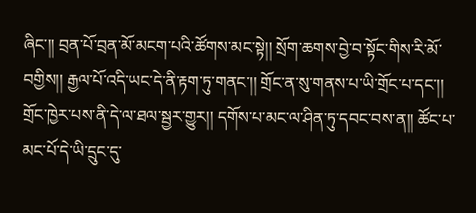ཞིང་།། བྲན་པོ་བྲན་མོ་མངག་པའི་ཚོགས་མང་སྟེ།། སྲོག་ཆགས་བྱེ་བ་སྟོང་གིས་རི་མོ་བགྱིས།། རྒྱལ་པོ་འདི་ཡང་དེ་ནི་རྟག་ཏུ་གནང་།། གྲོང་ན་སུ་གནས་པ་ཡི་གྲོང་པ་དང་།། གྲོང་ཁྱེར་པས་ནི་དེ་ལ་ཐལ་སྦྱར་གྱུར།། དགོས་པ་མང་ལ་ཤིན་ཏུ་དབང་བས་ན།། ཚོང་པ་མང་པོ་དེ་ཡི་དྲུང་དུ་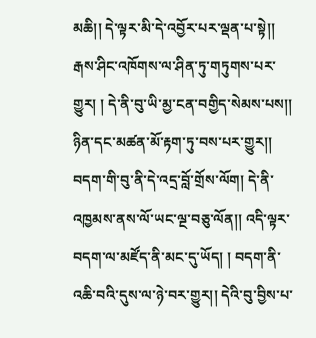མཆི།། དེ་ལྟར་མི་དེ་འབྱོར་པར་ལྡན་པ་སྟེ།། རྒས་ཤིང་འཁོགས་ལ་ཤིན་ཏུ་གཏུགས་པར་གྱུར། ། དེ་ནི་བུ་ཡི་མྱ་ངན་བགྱིད་སེམས་པས།། ཉིན་དང་མཚན་མོ་རྟག་ཏུ་བས་པར་གྱུར།། བདག་གི་བུ་ནི་དེ་འདྲ་བློ་གྲོས་ལོག། དེ་ནི་འཁྱམས་ནས་ལོ་ཡང་ལྔ་བཅུ་ལོན།། འདི་ལྟར་བདག་ལ་མཛོད་ནི་མང་དུ་ཡོད། ། བདག་ནི་འཆི་བའི་དུས་ལ་ཉེ་བར་གྱུར།། དེའི་བུ་བྱིས་པ་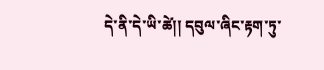དེ་ནི་དེ་ཡི་ཚེ།། དབུལ་ཞིང་རྟག་ཏུ་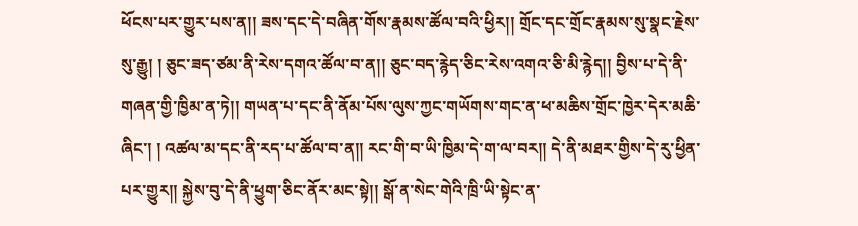ཕོངས་པར་གྱུར་པས་ན།། ཟས་དང་དེ་བཞིན་གོས་རྣམས་ཚོལ་བའི་ཕྱིར།། གྲོང་དང་གྲོང་རྣམས་སུ་སྣང་རྗེས་སུ་རྒྱུ། ། ཅུང་ཟད་ཙམ་ནི་རེས་དགའ་ཚོལ་བ་ན།། ཅུང་བད་རྙེད་ཅིང་རེས་འགའ་ཅི་མི་རྙེད།། བྱིས་པ་དེ་ནི་གཞན་གྱི་ཁྱིམ་ན་ཏེ།། གཡན་པ་དང་ནི་ནོམ་པོས་ལུས་ཀྱང་གཡོགས་གང་ན་ཕ་མཆིས་གྲོང་ཁྱེར་དེར་མཆི་ཞིང་། ། འཚལ་མ་དང་ནི་རད་པ་ཚོལ་བ་ན།། རང་གི་བ་ཡི་ཁྱིམ་དེ་ག་ལ་བར།། དེ་ནི་མཐར་གྱིས་དེ་རུ་ཕྱིན་པར་གྱུར།། སྐྱེས་བུ་དེ་ནི་ཕྱུག་ཅིང་ནོར་མང་སྟེ།། སྒོ་ན་སེང་གེའི་ཁྲི་ཡི་སྟེང་ན་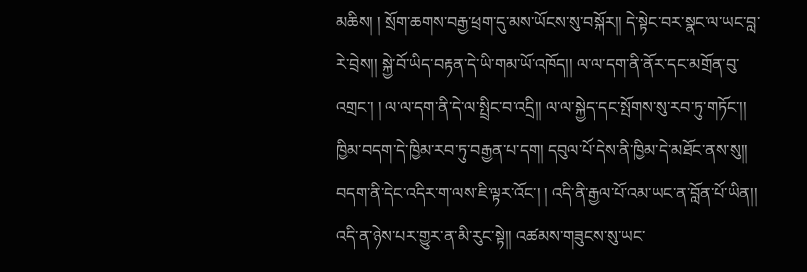མཆིས། ། སྲོག་ཆགས་བརྒྱ་ཕྲག་དུ་མས་ཡོངས་སུ་བསྐོར།། དེ་སྟེང་བར་སྣང་ལ་ཡང་བླ་རེ་བྲེས།། སྐྱེ་བོ་ཡིད་བརྟན་དེ་ཡི་གམ་ཡོ་འཁོད།། ལ་ལ་དག་ནི་ནོར་དང་མགྲོན་བུ་འགྲང་། ། ལ་ལ་དག་ནི་དེ་ལ་སྤྲིང་བ་འདྲི།། ལ་ལ་སྐྱེད་དང་སྤོགས་སུ་རབ་ཏུ་གཏོང་།། ཁྱིམ་བདག་དེ་ཁྱིམ་རབ་ཏུ་བརྒྱན་པ་དག། དབུལ་པོ་དེས་ནི་ཁྱིམ་དེ་མཐོང་ནས་སུ།། བདག་ནི་དེང་འདིར་ག་ལས་ཇི་ལྟར་འོང་། ། འདི་ནི་རྒྱལ་པོ་འམ་ཡང་ན་བློན་པོ་ཡིན།། འདི་ན་ཉེས་པར་གྱུར་ན་མི་རུང་སྟེ།། འཚམས་གཟུངས་སུ་ཡང་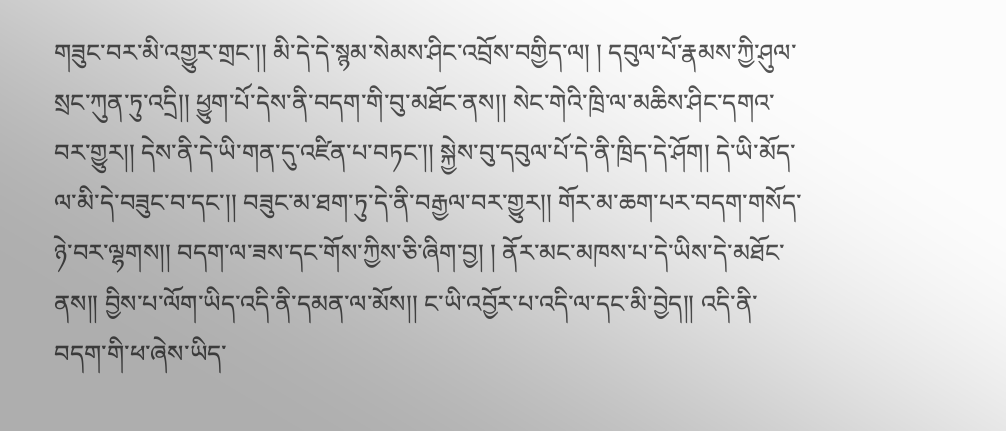གཟུང་བར་མི་འགྱུར་གྲང་།། མི་དེ་དེ་སྙམ་སེམས་ཤིང་འབྲོས་བགྱིད་ལ། ། དབུལ་པོ་རྣམས་ཀྱི་ཤུལ་སྲང་ཀུན་ཏུ་འདྲི།། ཕྱུག་པོ་དེས་ནི་བདག་གི་བུ་མཐོང་ནས།། སེང་གེའི་ཁྲི་ལ་མཆིས་ཤིང་དགའ་བར་གྱུར།། དེས་ནི་དེ་ཡི་གན་དུ་འཛིན་པ་བཏང་།། སྐྱེས་བུ་དབུལ་པོ་དེ་ནི་ཁྲིད་དེ་ཤོག། དེ་ཡི་མོད་ལ་མི་དེ་བཟུང་བ་དང་།། བཟུང་མ་ཐག་ཏུ་དེ་ནི་བརྒྱལ་བར་གྱུར།། གོར་མ་ཆག་པར་བདག་གསོད་ཉེ་བར་ལྷགས།། བདག་ལ་ཟས་དང་གོས་ཀྱིས་ཅི་ཞིག་བྱ། ། ནོར་མང་མཁས་པ་དེ་ཡིས་དེ་མཐོང་ནས།། བྱིས་པ་ལོག་ཡིད་འདི་ནི་དམན་ལ་མོས།། ང་ཡི་འབྱོར་པ་འདི་ལ་དང་མི་བྱེད།། འདི་ནི་བདག་གི་ཕ་ཞེས་ཡིད་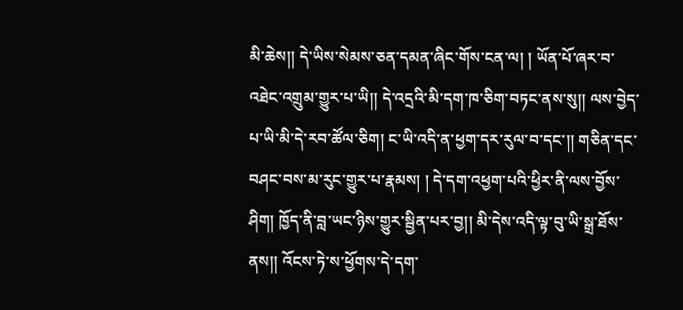མི་ཆེས།། དེ་ཡིས་སེམས་ཅན་དམན་ཞིང་གོས་ངན་ལ། ། ཡོན་པོ་ཞར་བ་འཐེང་འགྲུམ་གྱུར་པ་ཡི།། དེ་འདྲའི་མི་དག་ཁ་ཅིག་བཏང་ནས་སུ།། ལས་བྱེད་པ་ཡི་མི་དེ་རབ་ཚོལ་ཅིག། ང་ཡི་འདི་ན་ཕྱག་དར་རུལ་བ་དང་།། གཅིན་དང་བཤང་བས་མ་རུང་གྱུར་པ་རྣམས། ། དེ་དག་འཕྱག་པའི་ཕྱིར་ནི་ལས་བྱོས་ཤིག། ཁྱོད་ནི་བླ་ཡང་ཉིས་གྱུར་སྦྱིན་པར་བྱ།། མི་དེས་འདི་ལྟ་བུ་ཡི་སྒྲ་ཐོས་ནས།། འོངས་ཏེ་ས་ཕྱོགས་དེ་དག་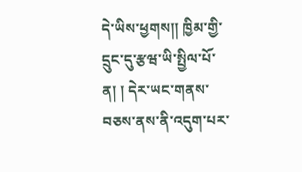དེ་ཡིས་ཕྱགས།། ཁྱིམ་གྱི་དྲུང་དུ་རྩཝ་ཡི་སྤྱིལ་པོ་ན། ། དེར་ཡང་གནས་བཅས་ནས་ནི་འདུག་པར་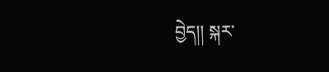བྱེད།། སྐར་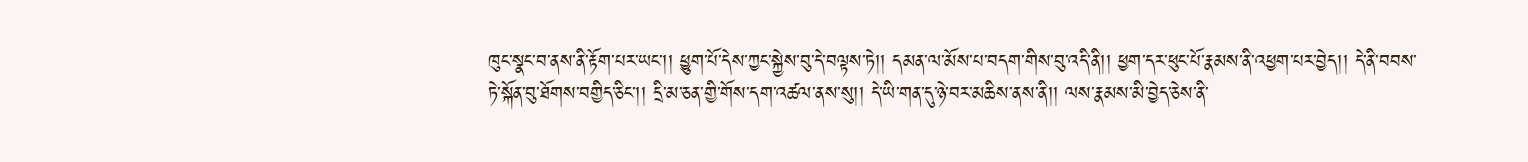ཁུང་སྣང་བ་ནས་ནི་རྟོག་པར་ཡང་།། ཕྱུག་པོ་དེས་ཀྱང་སྐྱེས་བུ་དེ་བལྟས་ཏེ།། དམན་ལ་མོས་པ་བདག་གིས་བུ་འདི་ནི།། ཕྱག་དར་ཕུང་པོ་རྣམས་ནི་འཕྱག་པར་བྱེད།། དེ་ནི་བབས་ཏེ་སྐོན་བུ་ཐོགས་བགྱིད་ཅིང་།། དྲི་མ་ཅན་གྱི་གོས་དག་འཚལ་ནས་སུ།། དེ་ཡི་གན་དུ་ཉེ་བར་མཆིས་ནས་ནི།། ལས་རྣམས་མི་བྱེད་ཅེས་ནི་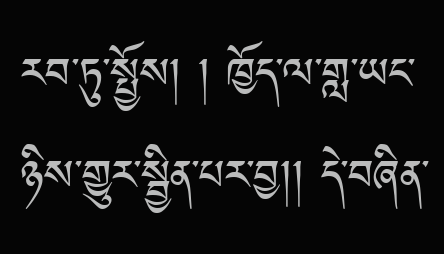རབ་ཏུ་སྤྱོས། ། ཁྱོད་ལ་གླ་ཡང་ཉིས་གྱུར་སྦྱིན་པར་བྱ།། དེ་བཞིན་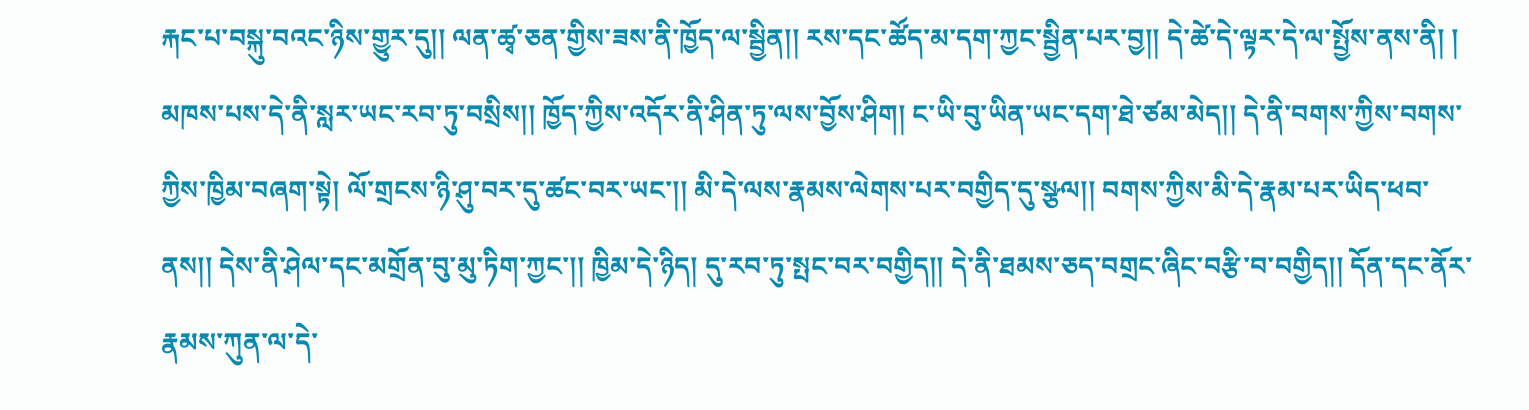རྐང་པ་བསྐུ་བའང་ཉིས་གྱུར་དུ།། ལན་ཚྭ་ཅན་གྱིས་ཟས་ནི་ཁྱོད་ལ་སྦྱིན།། རས་དང་ཚོད་མ་དག་ཀྱང་སྦྱིན་པར་བྱ།། དེ་ཚེ་དེ་ལྟར་དེ་ལ་སྤྱོས་ནས་ནི། ། མཁས་པས་དེ་ནི་སླར་ཡང་རབ་ཏུ་བསྲིས།། ཁྱོད་ཀྱིས་འདོར་ནི་ཤིན་ཏུ་ལས་བྱོས་ཤིག། ང་ཡི་བུ་ཡིན་ཡང་དག་ཐེ་ཙམ་མེད།། དེ་ནི་བགས་ཀྱིས་བགས་ཀྱིས་ཁྱིམ་བཞག་སྟེ། ལོ་གྲངས་ཉི་ཤུ་བར་དུ་ཚང་བར་ཡང་།། མི་དེ་ལས་རྣམས་ལེགས་པར་བགྱིད་དུ་སྩལ།། བགས་ཀྱིས་མི་དེ་རྣམ་པར་ཡིད་ཕབ་ནས།། དེས་ནི་ཤེལ་དང་མགྲོན་བུ་མུ་ཏིག་ཀྱང་།། ཁྱིམ་དེ་ཉིད། དུ་རབ་ཏུ་སྤང་བར་བགྱིད།། དེ་ནི་ཐམས་ཅད་བགྲང་ཞིང་བརྩི་བ་བགྱིད།། དོན་དང་ནོར་རྣམས་ཀུན་ལ་དེ་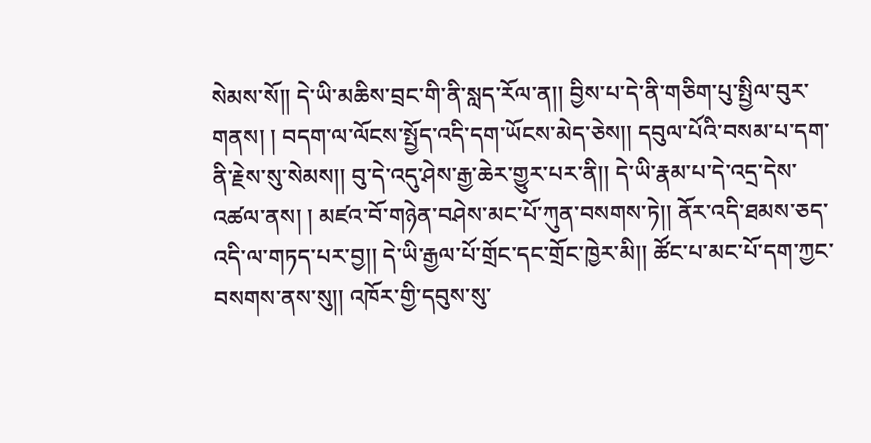སེམས་སོ།། དེ་ཡི་མཆིས་བྲང་གི་ནི་སླད་རོལ་ན།། བྱིས་པ་དེ་ནི་གཅིག་པུ་སྤྱིལ་བུར་གནས། ། བདག་ལ་ལོངས་སྤྱོད་འདི་དག་ཡོངས་མེད་ཅེས།། དབུལ་པོའི་བསམ་པ་དག་ནི་རྗེས་སུ་སེམས།། བུ་དེ་འདུ་ཤེས་རྒྱ་ཆེར་གྱུར་པར་ནི།། དེ་ཡི་རྣམ་པ་དེ་འདྲ་དེས་འཚལ་ནས། ། མཛའ་བོ་གཉེན་བཤེས་མང་པོ་ཀུན་བསགས་ཏེ།། ནོར་འདི་ཐམས་ཅད་འདི་ལ་གཏད་པར་བྱ།། དེ་ཡི་རྒྱལ་པོ་གྲོང་དང་གྲོང་ཁྱེར་མི།། ཚོང་པ་མང་པོ་དག་ཀྱང་བསགས་ནས་སུ།། འཁོར་གྱི་དབུས་སུ་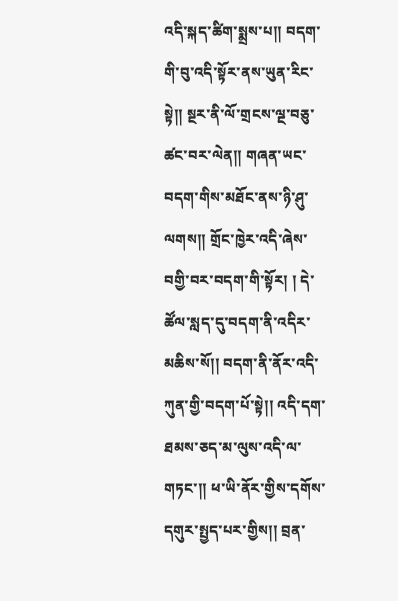འདི་སྐད་ཚིག་སྨྲས་པ།། བདག་གི་བུ་འདི་སྟོར་ནས་ཡུན་རིང་སྟེ།། སྔར་ནི་ལོ་གྲངས་ལྔ་བཅུ་ཚང་བར་ལེན།། གཞན་ཡང་བདག་གིས་མཐོང་ནས་ཉི་ཤུ་ལགས།། གྲོང་ཁྱེར་འདི་ཞེས་བགྱི་བར་བདག་གི་སྟོར། ། དེ་ཚོལ་སླད་དུ་བདག་ནི་འདིར་མཆིས་སོ།། བདག་ནི་ནོར་འདི་ཀུན་གྱི་བདག་པོ་སྟེ།། འདི་དག་ཐམས་ཅད་མ་ལུས་འདི་ལ་གཏང་།། ཕ་ཡི་ནོར་གྱིས་དགོས་དགུར་སྤྱད་པར་གྱིས།། བྲན་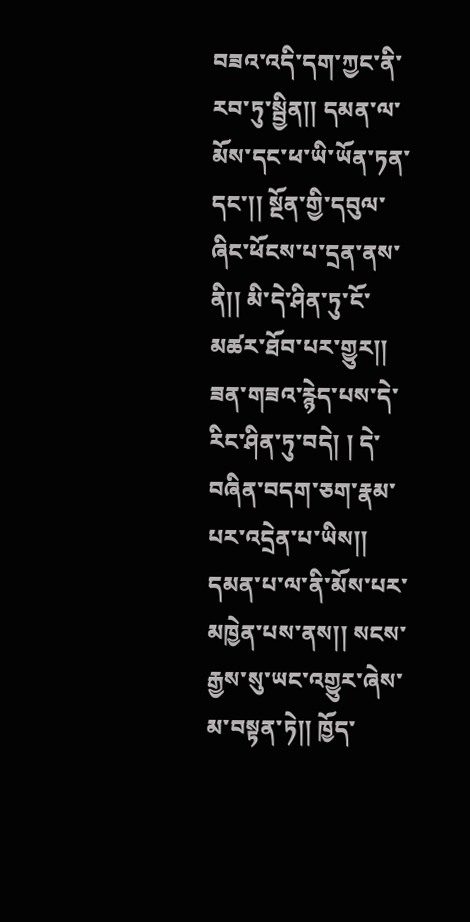བཟའ་འདི་དག་ཀྱང་ནི་རབ་ཏུ་སྦྱིན།། དམན་ལ་མོས་དང་ཕ་ཡི་ཡོན་ཏན་དང་།། སྔོན་གྱི་དབུལ་ཞིང་ཕོངས་པ་དྲན་ནས་ནི།། མི་དེ་ཤིན་ཏུ་ངོ་མཚར་ཐོབ་པར་གྱུར།། ཟན་གཟའ་རྙེད་པས་དེ་རིང་ཤིན་ཏུ་བདེ། ། དེ་བཞིན་བདག་ཅག་རྣམ་པར་འདྲེན་པ་ཡིས།། དམན་པ་ལ་ནི་མོས་པར་མཁྱེན་པས་ནས།། སངས་རྒྱས་སུ་ཡང་འགྱུར་ཞེས་མ་བསྟན་ཏེ།། ཁྱོད་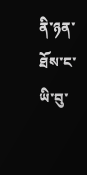ནི་ཉན་ཐོས་ང་ཡི་བུ་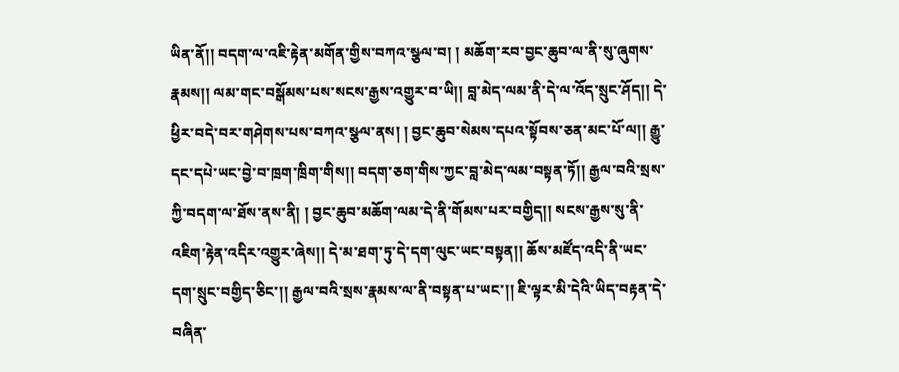ཡིན་ནོ།། བདག་ལ་འཇི་རྟེན་མགོན་གྱིས་བཀའ་སྩལ་བ། ། མཆོག་རབ་བྱང་ཆུབ་ལ་ནི་སུ་ཞུགས་རྣམས།། ལམ་གང་བསྒོམས་པས་སངས་རྒྱས་འགྱུར་བ་ཡི།། བླ་མེད་ལམ་ནི་དེ་ལ་འོད་སྲུང་ཤོད།། དེ་ཕྱིར་བདེ་བར་གཤེགས་པས་བཀའ་སྩལ་ནས། ། བྱང་ཆུབ་སེམས་དཔའ་སྟོབས་ཅན་མང་པོ་ལ།། རྒྱུ་དང་དཔེ་ཡང་བྱེ་བ་ཁྲག་ཁྲིག་གིས།། བདག་ཅག་གིས་ཀྱང་བླ་མེད་ལམ་བསྟན་ཏོ།། རྒྱལ་བའི་སྲས་ཀྱི་བདག་ལ་ཐོས་ནས་ནི། ། བྱང་ཆུབ་མཆོག་ལམ་དེ་ནི་གོམས་པར་བགྱིད།། སངས་རྒྱས་སུ་ནི་འཇིག་རྟེན་འདིར་འགྱུར་ཞེས།། དེ་མ་ཐག་ཏུ་དེ་དག་ལུང་ཡང་བསྟན།། ཆོས་མཛོད་འདི་ནི་ཡང་དག་སྲུང་བགྱིད་ཅིང་།། རྒྱལ་བའི་སྲས་རྣམས་ལ་ནི་བསྟན་པ་ཡང་།། ཇི་ལྟར་མི་དེའི་ཡིད་བརྟན་དེ་བཞིན་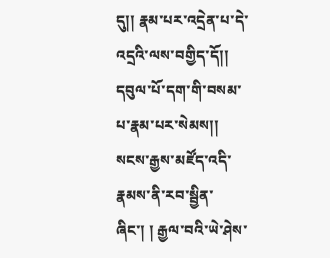དུ།། རྣམ་པར་འདྲེན་པ་དེ་འདྲའི་ལས་བགྱིད་དོ།། དབུལ་པོ་དག་གི་བསམ་པ་རྣམ་པར་སེམས།། སངས་རྒྱས་མཛོད་འདི་རྣམས་ནི་རབ་སྦྱིན་ཞིང་། ། རྒྱལ་བའི་ཡེ་ཤེས་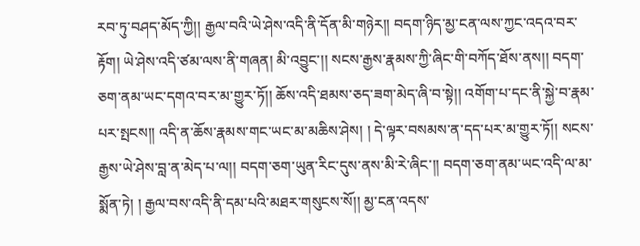རབ་ཏུ་བཤད་མོད་ཀྱི།། རྒྱལ་བའི་ཡེ་ཤེས་འདི་ནི་དོན་མི་གཉེར།། བདག་ཉིད་མྱ་ངན་ལས་ཀྱང་འདའ་བར་རྟོག། ཡེ་ཤེས་འདི་ཙམ་ལས་ནི་གཞན། མི་འབྱུང་།། སངས་རྒྱས་རྣམས་ཀྱི་ཞིང་གི་བཀོད་ཐོས་ནས།། བདག་ཅག་ནམ་ཡང་དགའ་བར་མ་གྱུར་ཏོ།། ཆོས་འདི་ཐམས་ཅད་ཟག་མེད་ཞི་བ་སྟེ།། འགོག་པ་དང་ནི་སྐྱེ་བ་རྣམ་པར་སྤངས།། འདི་ན་ཆོས་རྣམས་གང་ཡང་མ་མཆིས་ཤེས། ། དེ་ལྟར་བསམས་ན་དད་པར་མ་གྱུར་ཏོ།། སངས་རྒྱས་ཡེ་ཤེས་བླ་ན་མེད་པ་ལ།། བདག་ཅག་ཡུན་རིང་དུས་ནས་མི་རེ་ཞིང་།། བདག་ཅག་ནམ་ཡང་འདི་ལ་མ་སྨོན་ཏེ། ། རྒྱལ་བས་འདི་ནི་དམ་པའི་མཐར་གསུངས་སོ།། མྱ་ངན་འདས་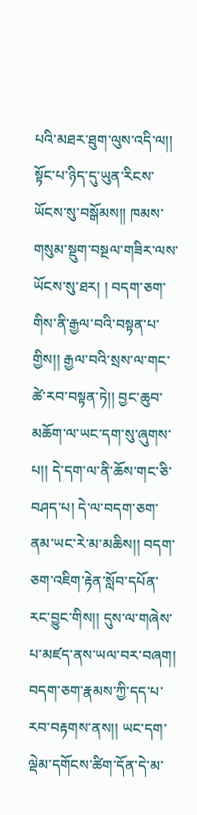པའི་མཐར་ཐུག་ལུས་འདི་ལ།། སྟོང་པ་ཉིད་དུ་ཡུན་རིངས་ཡོངས་སུ་བསྒོམས།། ཁམས་གསུམ་སྡུག་བསྔལ་གཟིར་ལས་ཡོངས་སུ་ཐར། ། བདག་ཅག་གིས་ནི་རྒྱལ་བའི་བསྟན་པ་གྱིས།། རྒྱལ་བའི་སྲས་ལ་གང་ཚེ་རབ་བསྟན་ཏེ།། བྱང་ཆུབ་མཆོག་ལ་ཡང་དག་སུ་ཞུགས་པ།། དེ་དག་ལ་ནི་ཆོས་གང་ཅི་བཤད་པ། དེ་ལ་བདག་ཅག་ནམ་ཡང་རེ་མ་མཆིས།། བདག་ཅག་འཇིག་རྟེན་སློབ་དཔོན་རང་བྱུང་གིས།། དུས་ལ་གཞེས་པ་མཛད་ནས་ཡལ་བར་བཞག། བདག་ཅག་རྣམས་ཀྱི་དད་པ་རབ་བརྟགས་ནས།། ཡང་དག་ལྡེམ་དགོངས་ཚིག་དོན་དེ་མ་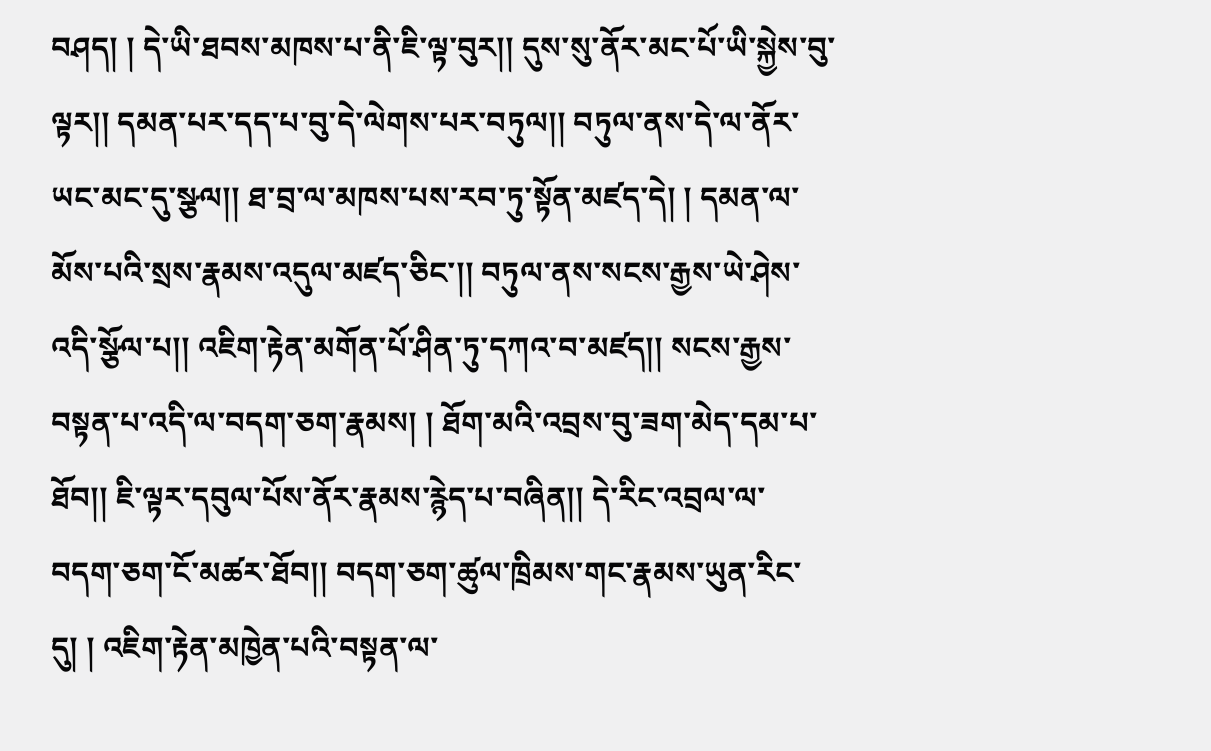བཤད། ། དེ་ཡི་ཐབས་མཁས་པ་ནི་ཇི་ལྟ་བུར།། དུས་སུ་ནོར་མང་པོ་ཡི་སྐྱེས་བུ་ལྟར།། དམན་པར་དད་པ་བུ་དེ་ལེགས་པར་བཏུལ།། བཏུལ་ནས་དེ་ལ་ནོར་ཡང་མང་དུ་སྩལ།། ཐ་བྲ་ལ་མཁས་པས་རབ་ཏུ་སྟོན་མཛད་དེ། ། དམན་ལ་མོས་པའི་སྲས་རྣམས་འདུལ་མཛད་ཅིང་།། བཏུལ་ནས་སངས་རྒྱས་ཡེ་ཤེས་འདི་སྩོལ་པ།། འཇིག་རྟེན་མགོན་པོ་ཤིན་ཏུ་དཀའ་བ་མཛད།། སངས་རྒྱས་བསྟན་པ་འདི་ལ་བདག་ཅག་རྣམས། ། ཐོག་མའི་འབྲས་བུ་ཟག་མེད་དམ་པ་ཐོབ།། ཇི་ལྟར་དབུལ་པོས་ནོར་རྣམས་རྙེད་པ་བཞིན།། དེ་རིང་འབྲལ་ལ་བདག་ཅག་ངོ་མཚར་ཐོབ།། བདག་ཅག་ཚུལ་ཁྲིམས་གང་རྣམས་ཡུན་རིང་དུ། ། འཇིག་རྟེན་མཁྱེན་པའི་བསྟན་ལ་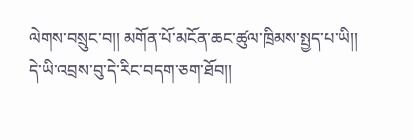ལེགས་བསྲུང་བ།། མགོན་པོ་མངོན་ཆང་ཚུལ་ཁྲིམས་སྤྱད་པ་ཡི།། དེ་ཡི་འབྲས་བུ་དེ་རིང་བདག་ཅག་ཐོབ།།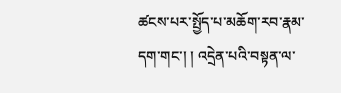ཚངས་པར་སྤྱོད་པ་མཆོག་རབ་རྣམ་དག་གང་། ། འདྲེན་པའི་བསྟན་ལ་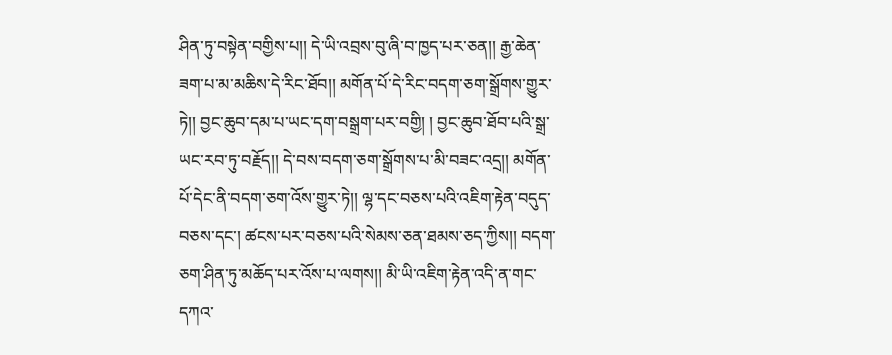ཤིན་ཏུ་བསྟེན་བགྱིས་པ།། དེ་ཡི་འབྲས་བུ་ཞི་བ་ཁྱད་པར་ཅན།། རྒྱ་ཆེན་ཟག་པ་མ་མཆིས་དེ་རིང་ཐོབ།། མགོན་པོ་དེ་རིང་བདག་ཅག་སྒྲོགས་གྱུར་ཏེ།། བྱང་ཆུབ་དམ་པ་ཡང་དག་བསྒྲག་པར་བགྱི། ། བྱང་ཆུབ་ཐོབ་པའི་སྒྲ་ཡང་རབ་ཏུ་བརྗོད།། དེ་བས་བདག་ཅག་སྒྲོགས་པ་མི་བཟང་འདྲ།། མགོན་པོ་དེང་ནི་བདག་ཅག་འོས་གྱུར་ཏེ།། ལྷ་དང་བཅས་པའི་འཇིག་རྟེན་བདུད་བཅས་དང་། ཚངས་པར་བཅས་པའི་སེམས་ཅན་ཐམས་ཅད་ཀྱིས།། བདག་ཅག་ཤིན་ཏུ་མཆོད་པར་འོས་པ་ལགས།། མི་ཡི་འཇིག་རྟེན་འདི་ན་གང་དཀའ་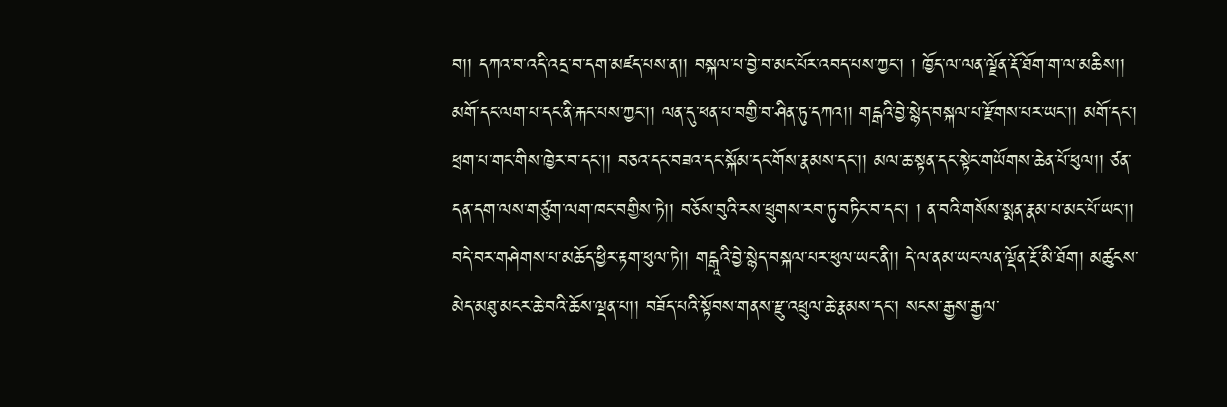བ།། དཀའ་བ་འདི་འདྲ་བ་དག་མཛད་པས་ན།། བསྐལ་པ་བྱེ་བ་མང་པོར་འབད་པས་ཀྱང་། ། ཁྱོད་ལ་ལན་ལྗོན་རྡོ་ཐོག་ག་ལ་མཆིས།། མགོ་དང་ལག་པ་དང་ནི་རྐང་པས་ཀྱང་།། ལན་དུ་ཕན་པ་བགྱི་བ་ཤིན་ཏུ་དཀའ།། གངྒའི་བྱེ་སྙེད་བསྐལ་པ་རྫོགས་པར་ཡང་།། མགོ་དང་། ཕྲག་པ་གང་གིས་ཁྱེར་བ་དང་།། བཅའ་དང་བཟའ་དང་སྐོམ་དང་གོས་རྣམས་དང་།། མལ་ཆ་སྟན་དང་སྟེང་གཡོགས་ཆེན་པོ་ཕུལ།། ཙན་དན་དག་ལས་གཙུག་ལག་ཁང་བགྱིས་ཏེ།། བཅོས་བུའི་རས་ཕྲུགས་རབ་ཏུ་བཏིང་བ་དང་། ། ན་བའི་གསོས་སྨན་རྣམ་པ་མང་པོ་ཡང་།། བདེ་བར་གཤེགས་པ་མཆོད་ཕྱིར་རྟག་ཕུལ་ཏེ།། གངྒཱའི་བྱེ་སྙེད་བསྐལ་པར་ཕུལ་ཡང་ནི།། དེ་ལ་ནམ་ཡང་ལན་ལྡོན་རྔོ་མི་ཐོག། མཚུངས་མེད་མཐུ་མངར་ཆེ་བའི་ཆོས་ལྡན་པ།། བཟོད་པའི་སྟོབས་གནས་རྫུ་འཕྲུལ་ཆེ་རྣམས་དང་། སངས་རྒྱས་རྒྱལ་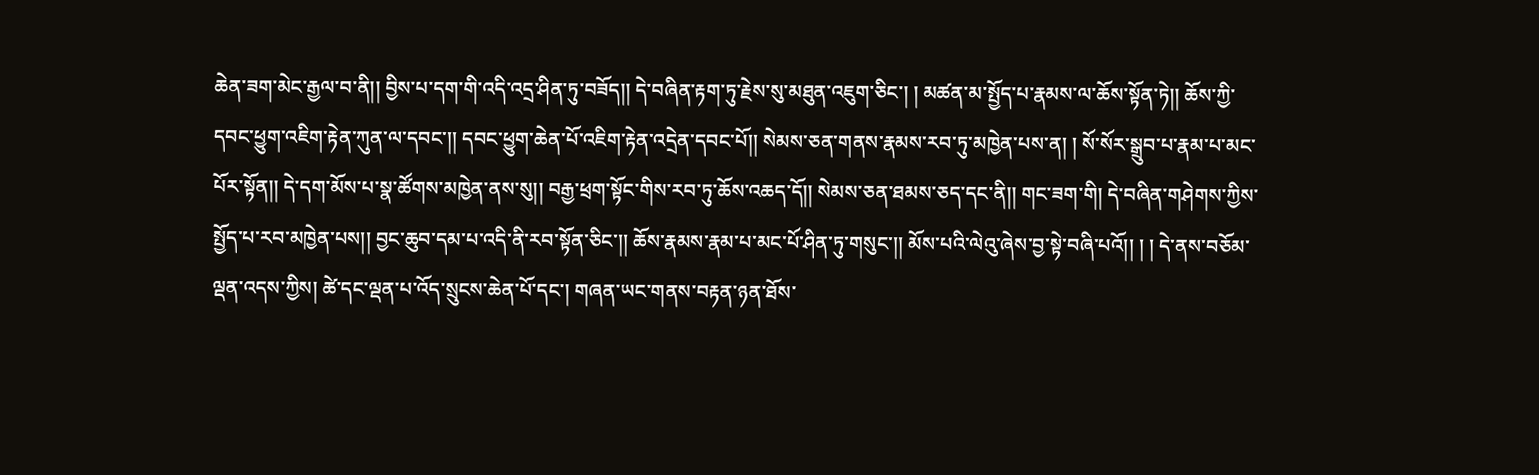ཆེན་ཟག་མེང་རྒྱལ་བ་ནི།། བྱིས་པ་དག་གི་འདི་འདྲ་ཤིན་ཏུ་བཟོད།། དེ་བཞིན་རྟག་ཏུ་རྗེས་སུ་མཐུན་འཇུག་ཅིང་། ། མཚན་མ་སྤྱོད་པ་རྣམས་ལ་ཆོས་སྟོན་ཏེ།། ཆོས་ཀྱི་དབང་ཕྱུག་འཇིག་རྟེན་ཀུན་ལ་དབང་།། དབང་ཕྱུག་ཆེན་པོ་འཇིག་རྟེན་འདྲེན་དབང་པོ།། སེམས་ཅན་གནས་རྣམས་རབ་ཏུ་མཁྱེན་པས་ན། ། སོ་སོར་སྒྲུབ་པ་རྣམ་པ་མང་པོར་སྟོན།། དེ་དག་མོས་པ་སྣ་ཚོགས་མཁྱེན་ནས་སུ།། བརྒྱ་ཕྲག་སྟོང་གིས་རབ་ཏུ་ཆོས་འཆད་དོ།། སེམས་ཅན་ཐམས་ཅད་དང་ནི།། གང་ཟག་གི། དེ་བཞིན་གཤེགས་ཀྱིས་སྤྱོད་པ་རབ་མཁྱེན་པས།། བྱང་ཆུབ་དམ་པ་འདི་ནི་རབ་སྟོན་ཅིང་།། ཆོས་རྣམས་རྣམ་པ་མང་པོ་ཤིན་ཏུ་གསུང་།། མོས་པའི་ལེའུ་ཞེས་བྱ་སྟེ་བཞི་པའོ།། ། ། དེ་ནས་བཅོམ་ལྡན་འདས་ཀྱིས། ཚེ་དང་ལྡན་པ་འོད་སྲུངས་ཆེན་པོ་དང་། གཞན་ཡང་གནས་བརྟན་ཉན་ཐོས་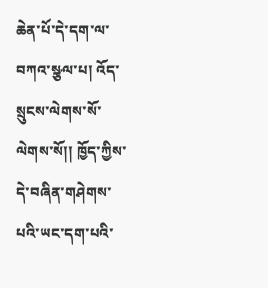ཆེན་པོ་དེ་དག་ལ་བཀའ་སྩལ་པ། འོད་སྲུངས་ལེགས་སོ་ལེགས་སོ།། ཁྱོད་ཀྱིས་དེ་བཞིན་གཤེགས་པའི་ཡང་དག་པའི་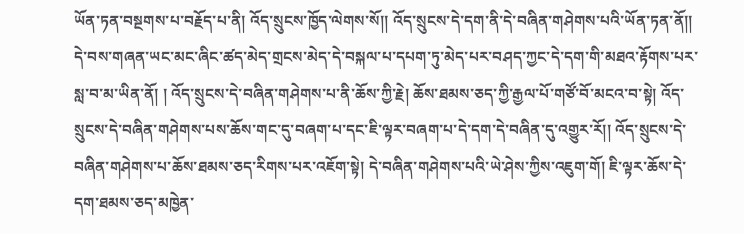ཡོན་ཏན་བསྔགས་པ་བརྗོད་པ་ནི། འོད་སྲུངས་ཁྱོད་ལེགས་སོ།། འོད་སྲུངས་དེ་དག་ནི་དེ་བཞིན་གཤེགས་པའི་ཡོན་ཏན་ནོ།། དེ་བས་གཞན་ཡང་མང་ཞིང་ཚད་མེད་གྲངས་མེད་དེ་བསྐལ་པ་དཔག་ཏུ་མེད་པར་བཤད་ཀྱང་དེ་དག་གི་མཐའ་རྟོགས་པར་སླ་བ་མ་ཡིན་ནོ། ། འོད་སྲུངས་དེ་བཞིན་གཤེགས་པ་ནི་ཆོས་ཀྱི་རྗེ། ཆོས་ཐམས་ཅད་ཀྱི་རྒྱལ་པོ་གཙོ་བོ་མངའ་བ་སྟེ། འོད་སྲུངས་དེ་བཞིན་གཤེགས་པས་ཆོས་གང་དུ་བཞག་པ་དང་ཇི་ལྟར་བཞག་པ་དེ་དག་དེ་བཞིན་དུ་འགྱུར་རོ།། འོད་སྲུངས་དེ་བཞིན་གཤེགས་པ་ཆོས་ཐམས་ཅད་རིགས་པར་འཇོག་སྟེ། དེ་བཞིན་གཤེགས་པའི་ཡེ་ཤེས་ཀྱིས་འཇུག་གོ། ཇི་ལྟར་ཆོས་དེ་དག་ཐམས་ཅད་མཁྱེན་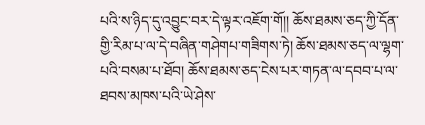པའི་ས་ཉིད་དུ་འབྱུང་བར་དེ་ལྟར་འཇོག་གོ།། ཆོས་ཐམས་ཅད་ཀྱི་དོན་གྱི་རིམ་པ་ལ་དེ་བཞིན་གཤེགཔ་གཟིགས་ཏེ། ཆོས་ཐམས་ཅད་ལ་ལྷག་པའི་བསམ་པ་ཐོབ། ཆོས་ཐམས་ཅད་ངེས་པར་གཏན་ལ་དབབ་པ་ལ་ཐབས་མཁས་པའི་ཡེ་ཤེས་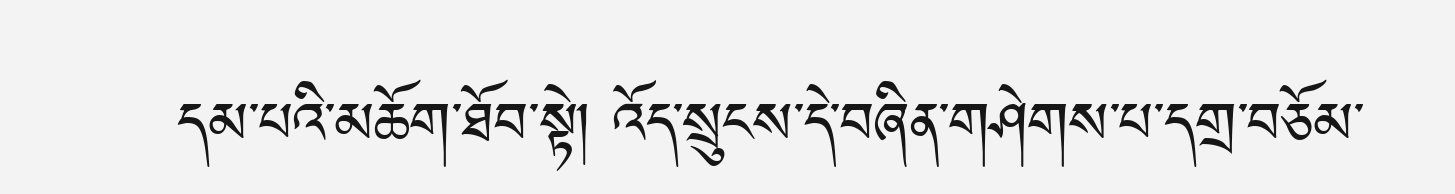དམ་པའི་མཆོག་ཐོབ་སྟེ། འོད་སྲུངས་དེ་བཞིན་གཤེགས་པ་དགྲ་བཅོམ་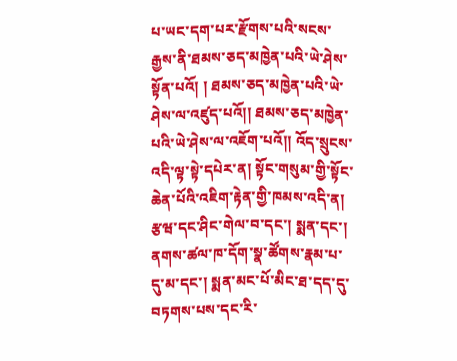པ་ཡང་དག་པར་རྫོགས་པའི་སངས་རྒྱས་ནི་ཐམས་ཅད་མཁྱེན་པའི་ཡེ་ཤེས་སྟོན་པའོ། ། ཐམས་ཅད་མཁྱེན་པའི་ཡེ་ཤེས་ལ་འཛུད་པའོ།། ཐམས་ཅད་མཁྱེན་པའི་ཡེ་ཤེས་ལ་འཇོག་པའོ།། འོད་སྲུངས་འདི་ལྟ་སྟེ་དཔེར་ན། སྟོང་གསུམ་གྱི་སྟོང་ཆེན་པོའི་འཇིག་རྟེན་གྱི་ཁམས་འདི་ན། རྩཝ་དང་ཤིང་གེལ་བ་དང་། སྨན་དང་། ནགས་ཚལ་ཁ་དོག་སྣ་ཚོགས་རྣམ་པ་དུ་མ་དང་། སྨན་མང་པོ་མིང་ཐ་དད་དུ་བཏགས་པས་དང་རི་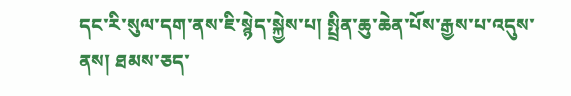དང་རི་སུལ་དག་ནས་ཇི་སྙེད་སྐྱེས་པ། སྤྲིན་ཆུ་ཆེན་པོས་རྒྱས་པ་འདུས་ནས། ཐམས་ཅད་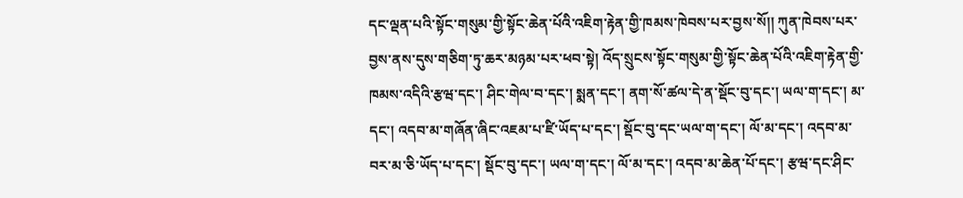དང་ལྡན་པའི་སྟོང་གསུམ་གྱི་སྟོང་ཆེན་པོའི་འཇིག་རྟེན་གྱི་ཁམས་ཁེབས་པར་བྱས་སོ།། ཀུན་ཁེབས་པར་བྱས་ནས་དུས་གཅིག་ཏུ་ཆར་མཉམ་པར་ཕབ་སྟེ། འོད་སྲུངས་སྟོང་གསུམ་གྱི་སྟོང་ཆེན་པོའི་འཇིག་རྟེན་གྱི་ཁམས་འདིའི་རྩཝ་དང་། ཤིང་གེལ་བ་དང་། སྨན་དང་། ནག་སོ་ཚལ་དེ་ན་སྡོང་བུ་དང་། ཡལ་ག་དང་། མ་དང་། འདབ་མ་གཞོན་ཞིང་འཇམ་པ་ཛི་ཡོད་པ་དང་། སྡོང་བུ་དང་ཡལ་ག་དང་། ལོ་མ་དང་། འདབ་མ་བར་མ་ཅི་ཡོད་པ་དང་། སྡོང་བུ་དང་། ཡལ་ག་དང་། ལོ་མ་དང་། འདབ་མ་ཆེན་པོ་དང་། རྩཝ་དང་ཤིང་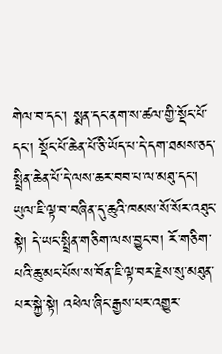གེལ་བ་དང་། སྨན་དང་ནག་ས་ཚལ་གྱི་སྡོང་པོ་དང་། སྡོང་པོ་ཆེན་པོ་ཅི་ཡོད་པ་དེ་དག་ཐམས་ཅད་སྤྲིན་ཆེན་པོ་དེ་ལས་ཆར་བབ་པ་ལ་མཐུ་དང་། ཡུལ་ཇི་ལྟ་བ་བཞིན་དུ་ཆུའི་ཁམས་སོ་སོར་འཐུང་སྟེ། དེ་ཡང་སྤྲིན་གཅིག་ལས་བྱུང་བ། རོ་གཅིག་པའི་ཆུ་མང་པོས་ས་བོན་ཇི་ལྟ་བར་རྗེས་སུ་མཐུན་པར་སྐྱེ་སྟེ། འཕེལ་ཞིང་རྒྱས་པར་འགྱུར་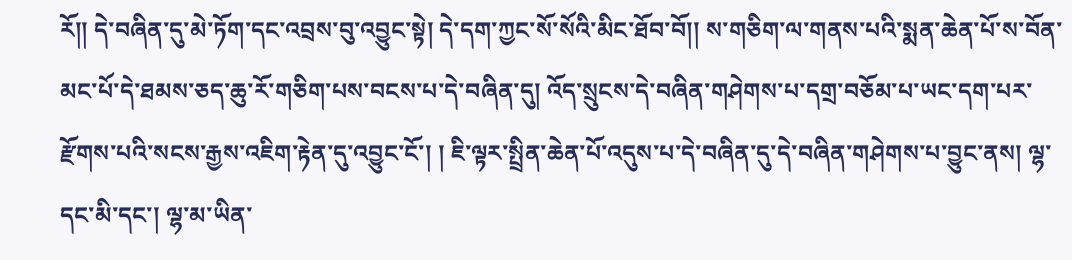རོ།། དེ་བཞིན་དུ་མེ་ཏོག་དང་འབྲས་བུ་འབྱུང་སྟེ། དེ་དག་ཀྱང་སོ་སོའི་མིང་ཐོབ་བོ།། ས་གཅིག་ལ་གནས་པའི་སྨན་ཆེན་པོ་ས་བོན་མང་པོ་དེ་ཐམས་ཅད་ཆུ་རོ་གཅིག་པས་བངས་པ་དེ་བཞིན་དུ། འོད་སྲུངས་དེ་བཞིན་གཤེགས་པ་དགྲ་བཅོམ་པ་ཡང་དག་པར་རྫོགས་པའི་སངས་རྒྱས་འཇིག་རྟེན་དུ་འབྱུང་ངོ་། ། ཇི་ལྟར་སྤྲིན་ཆེན་པོ་འདུས་པ་དེ་བཞིན་དུ་དེ་བཞིན་གཤེགས་པ་བྱུང་ནས། ལྷ་དང་མི་དང་། ལྷ་མ་ཡིན་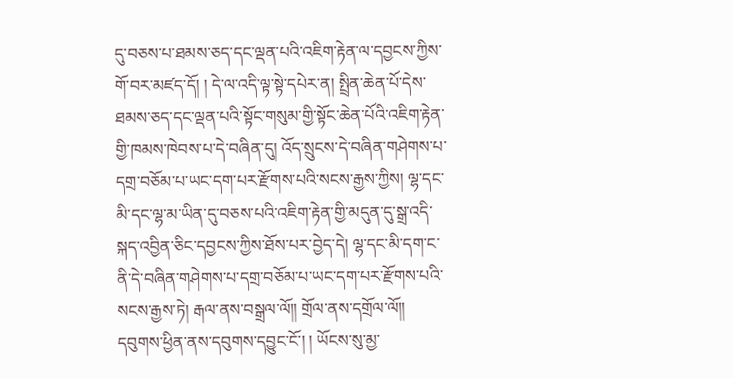དུ་བཅས་པ་ཐམས་ཅད་དང་ལྡན་པའི་འཇིག་རྟེན་ལ་དབྱངས་ཀྱིས་གོ་བར་མཛད་དོ། ། དེ་ལ་འདི་ལྟ་སྟེ་དཔེར་ན། སྤྲིན་ཆེན་པོ་དེས་ཐམས་ཅད་དང་ལྡན་པའི་སྟོང་གསུམ་གྱི་སྟོང་ཆེན་པོའི་འཇིག་རྟེན་གྱི་ཁམས་ཁེབས་པ་དེ་བཞིན་དུ། འོད་སྲུངས་དེ་བཞིན་གཤེགས་པ་དགྲ་བཅོམ་པ་ཡང་དག་པར་རྫོགས་པའི་སངས་རྒྱས་ཀྱིས། ལྷ་དང་མི་དང་ལྷ་མ་ཡིན་དུ་བཅས་པའི་འཇིག་རྟེན་གྱི་མདུན་དུ་སྒྲ་འདི་སྐད་འབྱིན་ཅིང་དབྱངས་ཀྱིས་ཐོས་པར་བྱེད་དེ། ལྷ་དང་མི་དག་ང་ནི་དེ་བཞིན་གཤེགས་པ་དགྲ་བཅོམ་པ་ཡང་དག་པར་རྫོགས་པའི་སངས་རྒྱས་ཏེ། རྒལ་ནས་བསྒྲལ་ལོ།། གྲོལ་ནས་དགྲོལ་ལོ།། དབུགས་ཕྱིན་ནས་དབུགས་དབྱུང་ངོ་། ། ཡོངས་སུ་མྱ་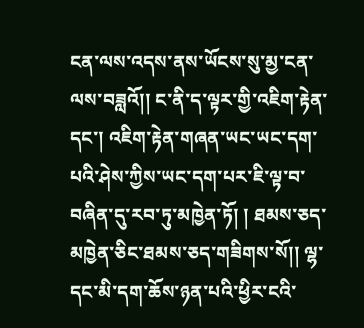ངན་ལས་འདས་ནས་ཡོངས་སུ་མྱ་ངན་ལས་བཟླའོ།། ང་ནི་ད་ལྟར་གྱི་འཇིག་རྟེན་དང་། འཇིག་རྟེན་གཞན་ཡང་ཡང་དག་པའི་ཤེས་ཀྱིས་ཡང་དག་པར་ཇི་ལྟ་བ་བཞིན་དུ་རབ་ཏུ་མཁྱེན་ཏོ། ། ཐམས་ཅད་མཁྱེན་ཅིང་ཐམས་ཅད་གཟིགས་སོ།། ལྷ་དང་མི་དག་ཆོས་ཉན་པའི་ཕྱིར་ངའི་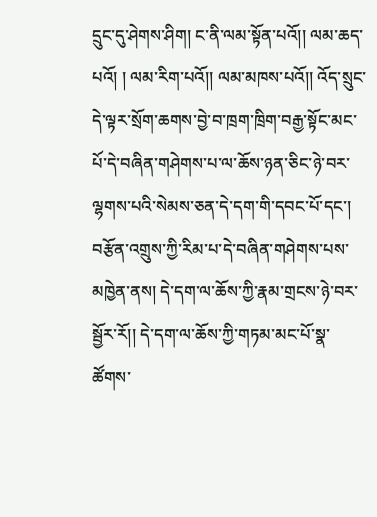དྲུང་དུ་ཤེགས་ཤིག། ང་ནི་ལམ་སྟོན་པའོ།། ལམ་ཆད་པའོ། ། ལམ་རིག་པའོ།། ལམ་མཁས་པའོ།། འོད་སྲུང་དེ་ལྟར་སྲོག་ཆགས་བྱེ་བ་ཁྲག་ཁྲིག་བརྒྱ་སྟོང་མང་པོ་དེ་བཞིན་གཤེགས་པ་ལ་ཆོས་ཉན་ཅིང་ཉེ་བར་ལྷགས་པའི་སེམས་ཅན་དེ་དག་གི་དབང་པོ་དང་། བརྩོན་འགྲུས་ཀྱི་རིམ་པ་དེ་བཞིན་གཤེགས་པས་མཁྱེན་ནས། དེ་དག་ལ་ཆོས་ཀྱི་རྣམ་གྲངས་ཉེ་བར་སྦྱོར་རོ།། དེ་དག་ལ་ཆོས་ཀྱི་གཏམ་མང་པོ་སྣ་ཚོགས་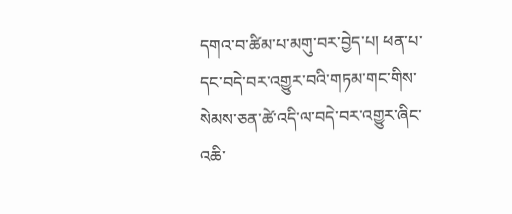དགའ་བ་ཚིམ་པ་མགུ་བར་བྱེད་པ། ཕན་པ་དང་བདེ་བར་འགྱུར་བའི་གཏམ་གང་གིས་སེམས་ཅན་ཚེ་འདི་ལ་བདེ་བར་འགྱུར་ཞིང་འཆི་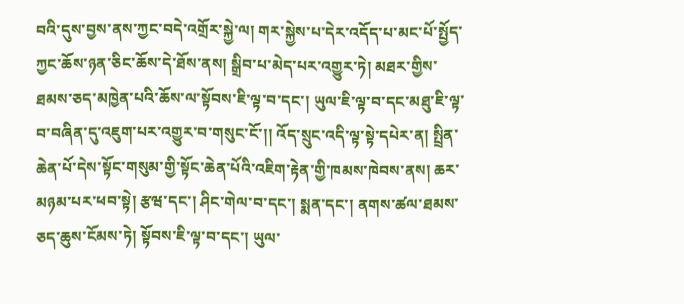བའི་དུས་བྱས་ནས་ཀྱང་བདེ་འགྲོར་སྐྱེ་ལ། གར་སྐྱེས་པ་དེར་འདོད་པ་མང་པོ་སྤྱོད་ཀྱང་ཆོས་ཉན་ཅིང་ཆོས་དེ་ཐོས་ནས། སྒྲིབ་པ་མེད་པར་འགྱུར་ཏེ། མཐར་གྱིས་ཐམས་ཅད་མཁྱེན་པའི་ཆོས་ལ་སྟོབས་ཇི་ལྟ་བ་དང་། ཡུལ་ཇི་ལྟ་བ་དང་མཐུ་ཇི་ལྟ་བ་བཞིན་དུ་འཇུག་པར་འགྱུར་བ་གསུང་ངོ་།། འོད་སྲུང་འདི་ལྟ་སྟེ་དཔེར་ན། སྤྲིན་ཆེན་པོ་དེས་སྟོང་གསུམ་གྱི་སྟོང་ཆེན་པོའི་འཇིག་རྟེན་གྱི་ཁམས་ཁེབས་ནས། ཆར་མཉམ་པར་ཕབ་སྟེ། རྩཝ་དང་། ཤིང་གེལ་བ་དང་། སྨན་དང་། ནགས་ཚལ་ཐམས་ཅད་ཆུས་ངོམས་ཏེ། སྟོབས་ཇི་ལྟ་བ་དང་། ཡུལ་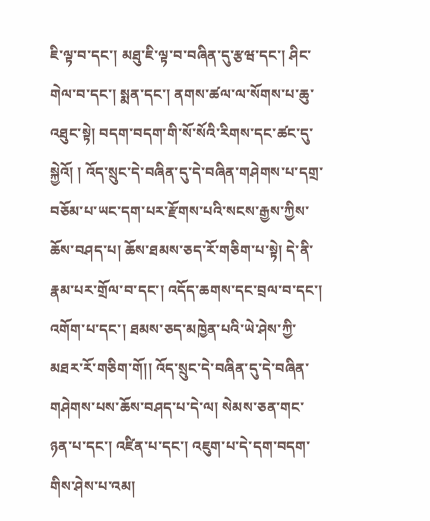ཇི་ལྟ་བ་དང་། མཐུ་ཇི་ལྟ་བ་བཞིན་དུ་རྩཝ་དང་། ཤིང་གེལ་བ་དང་། སྨན་དང་། ནགས་ཚལ་ལ་སོགས་པ་ཆུ་འཐུང་སྟེ། བདག་བདག་གི་སོ་སོའི་རིགས་དང་ཚང་དུ་སྐྱེའོ། ། འོད་སྲུང་དེ་བཞིན་དུ་དེ་བཞིན་གཤེགས་པ་དགྲ་བཅོམ་པ་ཡང་དག་པར་རྫོགས་པའི་སངས་རྒྱས་ཀྱིས་ཆོས་བཤད་པ། ཆོས་ཐམས་ཅད་རོ་གཅིག་པ་སྟེ། དེ་ནི་རྣམ་པར་གྲོལ་བ་དང་། འདོད་ཆགས་དང་བྲལ་བ་དང་། འགོག་པ་དང་། ཐམས་ཅད་མཁྱེན་པའི་ཡེ་ཤེས་ཀྱི་མཐར་རོ་གཅིག་གོ།། འོད་སྲུང་དེ་བཞིན་དུ་དེ་བཞིན་གཤེགས་པས་ཆོས་བཤད་པ་དེ་ལ། སེམས་ཅན་གང་ཉན་པ་དང་། འཛིན་པ་དང་། འཇུག་པ་དེ་དག་བདག་གིས་ཤེས་པ་འམ།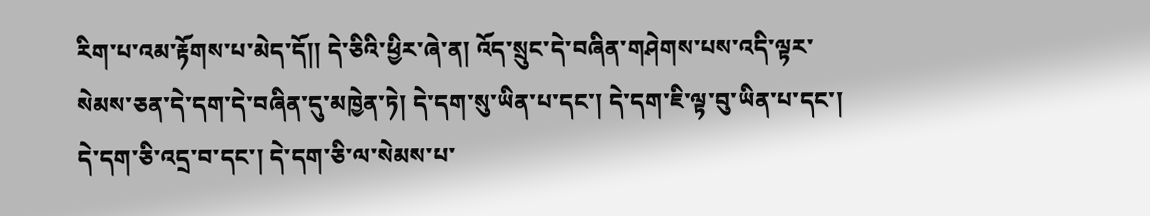རིག་པ་འམ་རྟོགས་པ་མེད་དོ།། དེ་ཅིའི་ཕྱིར་ཞེ་ན། འོད་སྲུང་དེ་བཞིན་གཤེགས་པས་འདི་ལྟར་སེམས་ཅན་དེ་དག་དེ་བཞིན་དུ་མཁྱེན་ཏེ། དེ་དག་སུ་ཡིན་པ་དང་། དེ་དག་ཇི་ལྟ་བུ་ཡིན་པ་དང་། དེ་དག་ཅི་འདྲ་བ་དང་། དེ་དག་ཅི་ལ་སེམས་པ་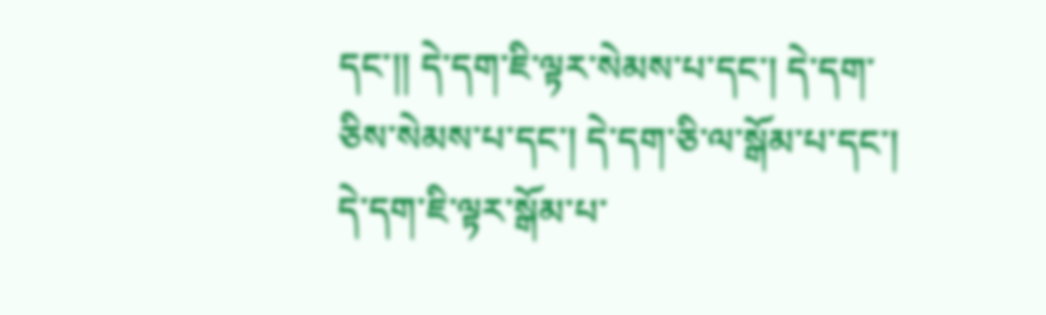དང་།། དེ་དག་ཇི་ལྟར་སེམས་པ་དང་། དེ་དག་ཅིས་སེམས་པ་དང་། དེ་དག་ཅི་ལ་སྒོམ་པ་དང་། དེ་དག་ཇི་ལྟར་སྒོམ་པ་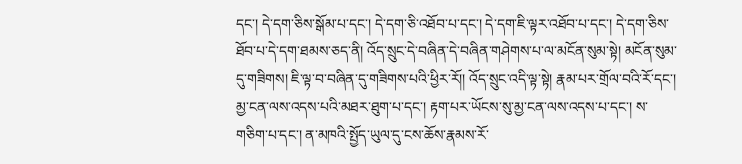དང་། དེ་དག་ཅིས་སྒོམ་པ་དང་། དེ་དག་ཅི་འཐོབ་པ་དང་། དེ་དག་ཇི་ལྟར་འཐོབ་པ་དང་། དེ་དག་ཅིས་ཐོབ་པ་དེ་དག་ཐམས་ཅད་ནི། འོད་སྲུང་དེ་བཞིན་དེ་བཞིན་གཤེགས་པ་ལ་མངོན་སུམ་སྟེ། མངོན་སུམ་དུ་གཟིགས། ཇི་ལྟ་བ་བཞིན་དུ་གཟིགས་པའི་ཕྱིར་རོ།། འོད་སྲུང་འདི་ལྟ་སྟེ། རྣམ་པར་གྲོལ་བའི་རོ་དང་། མྱ་ངན་ལས་འདས་པའི་མཐར་ཐུག་པ་དང་། རྟག་པར་ཡོངས་སུ་མྱ་ངན་ལས་འདས་པ་དང་། ས་གཅིག་པ་དང་། ན་མཁའི་སྤྱོད་ཡུལ་དུ་ངས་ཆོས་རྣམས་རོ་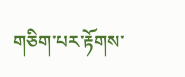གཅིག་པར་རྟོགས་